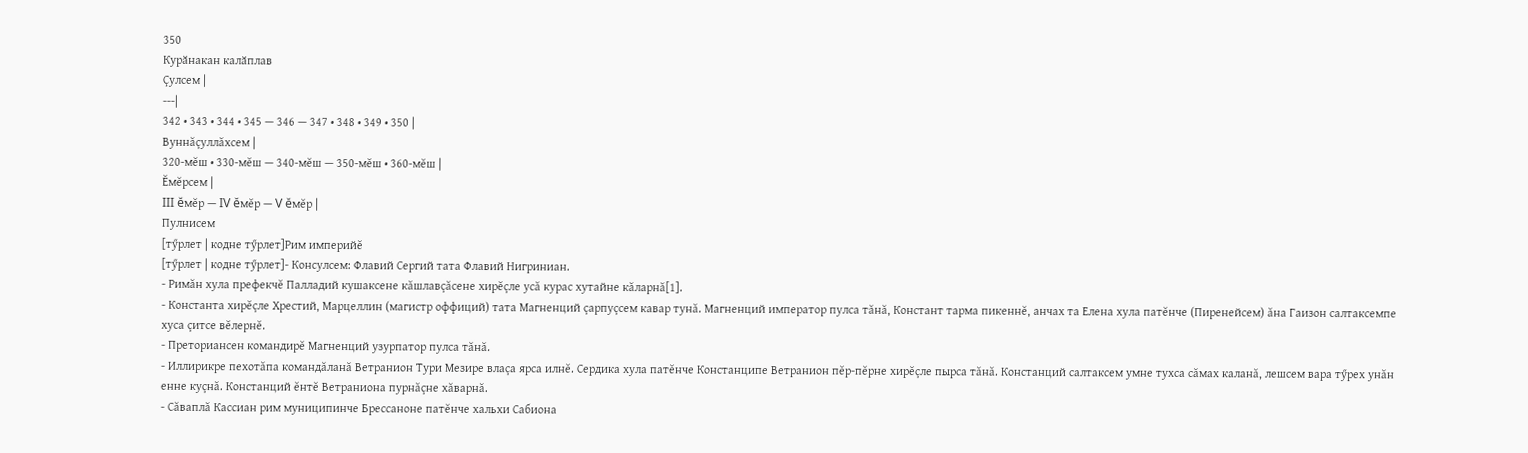350
Курӑнакан калӑплав
Çулсем |
---|
342 • 343 • 344 • 345 — 346 — 347 • 348 • 349 • 350 |
Вуннăçуллăхсем |
320-мĕш • 330-мĕш — 340-мĕш — 350-мĕш • 360-мĕш |
Ĕмĕрсем |
III ĕмĕр — IV ĕмĕр — V ĕмĕр |
Пулнисем
[тӳрлет | кодне тӳрлет]Рим империйĕ
[тӳрлет | кодне тӳрлет]- Консулсем: Флавий Сергий тата Флавий Нигриниан.
- Римăн хула префекчĕ Палладий кушаксене кăшлавçăсене хирĕçле усă курас хутайне кăларнă[1].
- Константа хирĕçле Хрестий, Марцеллин (магистр оффиций) тата Магненций çарпуçсем кавар тунă. Магненций император пулса тăнă, Констант тарма пикеннĕ, анчах та Елена хула патĕнче (Пиренейсем) ăна Гаизон салтаксемпе хуса çитсе вĕлернĕ.
- Преториансен командирĕ Магненций узурпатор пулса тăнă.
- Иллирикре пехотăпа командăланă Ветранион Тури Мезире влаçа ярса илнĕ. Сердика хула патĕнче Констанципе Ветранион пĕр-пĕрне хирĕçле пырса тăнă. Констанций салтаксем умне тухса сăмах каланă, лешсем вара тӳрех унăн енне куçнă. Констанций ĕнтĕ Ветраниона пурнăçне хăварнă.
- Сăваплă Кассиан рим муниципинче Брессаноне патĕнче хальхи Сабиона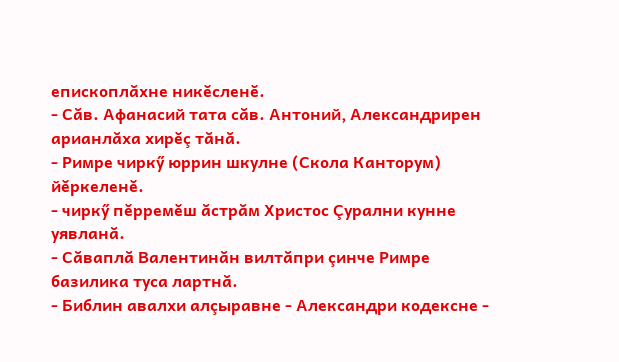епископлăхне никĕсленĕ.
- Сăв. Афанасий тата сăв. Антоний, Александрирен арианлăха хирĕç тăнă.
- Римре чиркӳ юррин шкулне (Скола Канторум) йĕркеленĕ.
- чиркӳ пĕрремĕш ăстрăм Христос Çурални кунне уявланă.
- Сăваплă Валентинăн вилтăпри çинче Римре базилика туса лартнă.
- Библин авалхи алçыравне - Александри кодексне -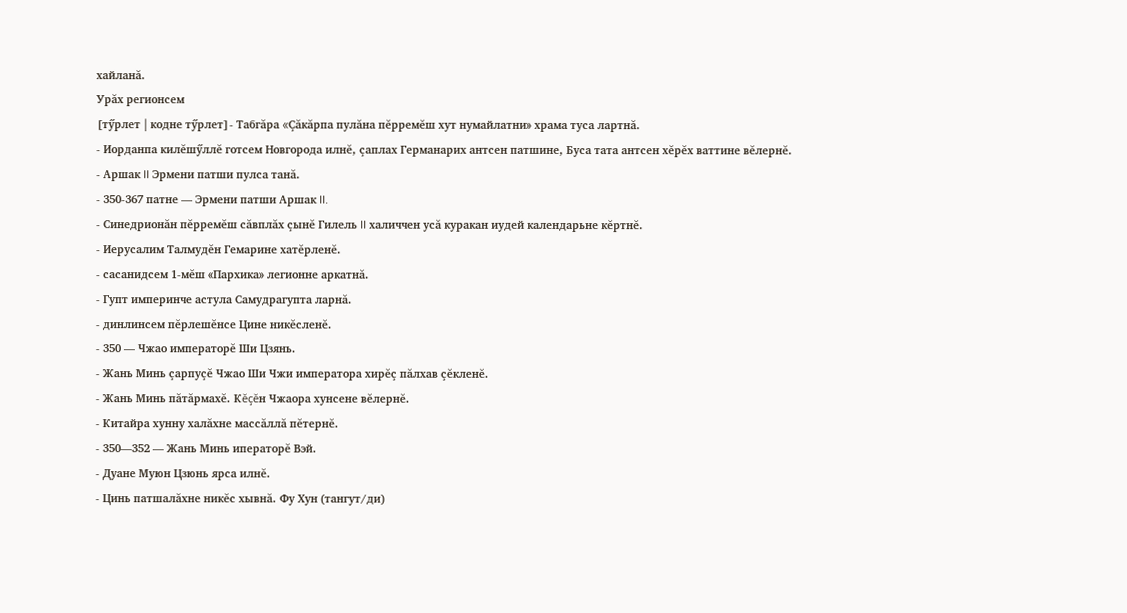хайланă.
Урăх регионсем
[тӳрлет | кодне тӳрлет]- Табгăра «Çăкăрпа пулăна пĕрремĕш хут нумайлатни» храма туса лартнă.
- Иорданпа килĕшӳллĕ готсем Новгорода илнĕ, çаплах Германарих антсен патшине, Буса тата антсен хĕрĕх ваттине вĕлернĕ.
- Аршак II Эрмени патши пулса танă.
- 350-367 патне — Эрмени патши Аршак II.
- Синедрионăн пĕрремĕш сăвплăх çынĕ Гилель II халиччен усă куракан иудей календарьне кĕртнĕ.
- Иерусалим Талмудĕн Гемарине хатĕрленĕ.
- сасанидсем 1-мĕш «Пархика» легионне аркатнă.
- Гупт империнче астула Самудрагупта ларнă.
- динлинсем пĕрлешĕнсе Цине никĕсленĕ.
- 350 — Чжао императорĕ Ши Цзянь.
- Жань Минь çарпуçĕ Чжао Ши Чжи императора хирĕç пăлхав çĕкленĕ.
- Жань Минь пăтăрмахĕ. Кĕçĕн Чжаора хунсене вĕлернĕ.
- Китайра хунну халăхне массăллă пĕтернĕ.
- 350—352 — Жань Минь иператорĕ Вэй.
- Дуане Муюн Цзюнь ярса илнĕ.
- Цинь патшалăхне никĕс хывнă. Фу Хун (тангут/ди)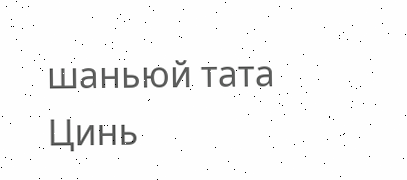шаньюй тата Цинь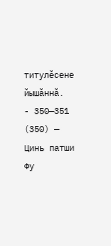титулĕсене йышăннă.
- 350—351 (350) — Цинь патши Фу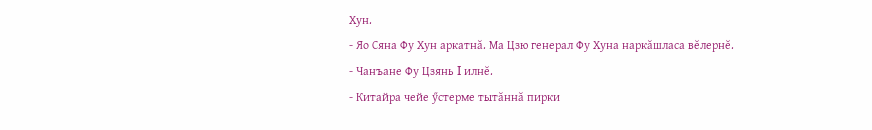Хун.
- Яо Сяна Фу Хун аркатнă. Ма Цзю генерал Фу Хуна наркăшласа вĕлернĕ.
- Чанъане Фу Цзянь I илнĕ.
- Китайра чейе ӳстерме тытăннă пирки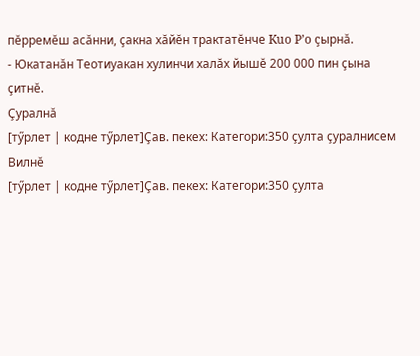пĕрремĕш асăнни, çакна хăйĕн трактатĕнче Kuo P’o çырнă.
- Юкатанăн Теотиуакан хулинчи халăх йышĕ 200 000 пин çына çитнĕ.
Çуралнă
[тӳрлет | кодне тӳрлет]Çав. пекех: Категори:350 çулта çуралнисем
Вилнĕ
[тӳрлет | кодне тӳрлет]Çав. пекех: Категори:350 çулта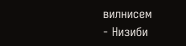вилнисем
- Низиби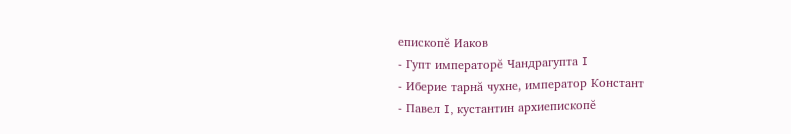епископĕ Иаков
- Гупт императорĕ Чандрагупта I
- Иберие тарнă чухне, император Констант
- Павел I, кустантин архиепископĕ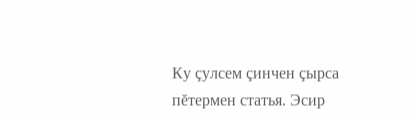Ку çулсем çинчен çырса пĕтермен статья. Эсир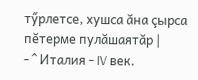тӳрлетсе, хушса ăна çырса пĕтерме пулăшаятăр |
- ^ Италия - IV век.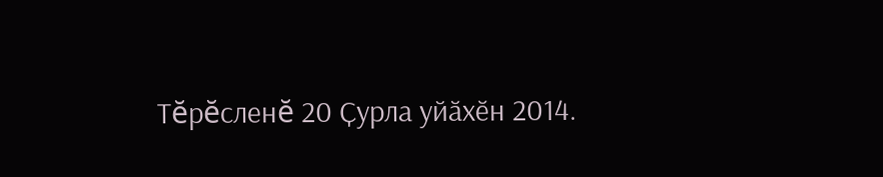Тĕрĕсленĕ 20 Ҫурла уйӑхӗн 2014.